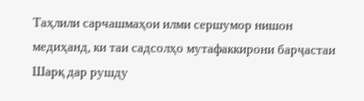Таҳлили сарчашмаҳои илми сершумор нишон медиҳанд, ки таи садсолҳо мутафаккирони барҷастаи Шарқ дар рушду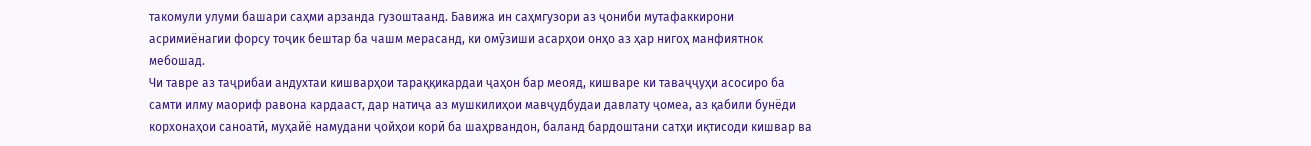такомули улуми башари саҳми арзанда гузоштаанд. Бавижа ин саҳмгузори аз ҷониби мутафаккирони асримиёнагии форсу тоҷик бештар ба чашм мерасанд, ки омӯзиши асарҳои онҳо аз ҳар нигоҳ манфиятнок мебошад.
Чи тавре аз таҷрибаи андухтаи кишварҳои тараққикардаи ҷаҳон бар меояд, кишваре ки таваҷҷуҳи асосиро ба самти илму маориф равона кардааст, дар натиҷа аз мушкилиҳои мавҷудбудаи давлату ҷомеа, аз қабили бунёди корхонаҳои саноатӣ, муҳайё намудани ҷойҳои корӣ ба шаҳрвандон, баланд бардоштани сатҳи иқтисоди кишвар ва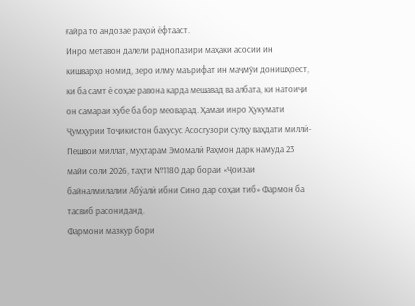ғайра то андозае раҳоӣ ёфтааст.
Инро метавон далели раднопазири маҳаки асосии ин кишварҳо номид, зеро илму маърифат ин маҷмўи донишҳоест, ки ба самт ё соҳае равона карда мешавад ва албата, ки натоиҷи он самараи хубе ба бор меоварад. Ҳамаи инро Ҳукумати Ҷумҳурии Тоҷикистон бахусус Асосгузори сулҳу ваҳдати миллӣ-Пешвои миллат, муҳтарам Эмомалӣ Раҳмон дарк намуда 23 майи соли 2026, таҳти №1180 дар бораи «Ҷоизаи байналмилалии Абӯалӣ ибни Сино дар соҳаи тиб» Фармон ба тасвиб расониданд.
Фармони мазкур бори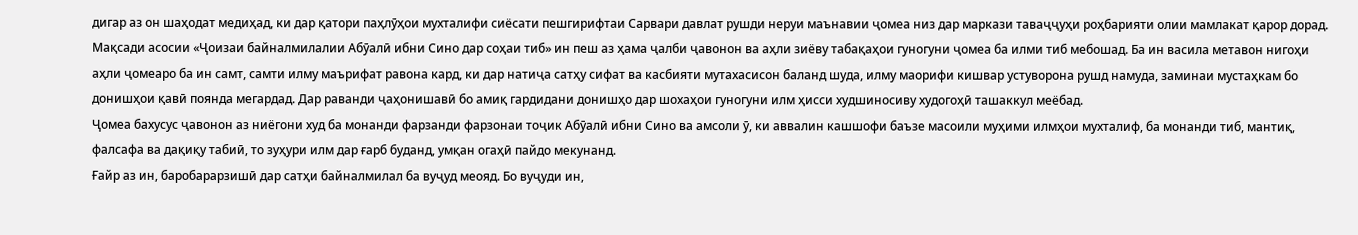дигар аз он шаҳодат медиҳад, ки дар қатори паҳлӯҳои мухталифи сиёсати пешгирифтаи Сарвари давлат рушди неруи маънавии ҷомеа низ дар маркази таваҷҷуҳи роҳбарияти олии мамлакат қарор дорад.
Мақсади асосии «Ҷоизаи байналмилалии Абӯалӣ ибни Сино дар соҳаи тиб» ин пеш аз ҳама ҷалби ҷавонон ва аҳли зиёву табақаҳои гуногуни ҷомеа ба илми тиб мебошад. Ба ин васила метавон нигоҳи аҳли ҷомеаро ба ин самт, самти илму маърифат равона кард, ки дар натиҷа сатҳу сифат ва касбияти мутахасисон баланд шуда, илму маорифи кишвар устуворона рушд намуда, заминаи мустаҳкам бо донишҳои қавӣ поянда мегардад. Дар раванди ҷаҳонишавӣ бо амиқ гардидани донишҳо дар шохаҳои гуногуни илм ҳисси худшиносиву худогоҳӣ ташаккул меёбад.
Ҷомеа бахусус ҷавонон аз ниёгони худ ба монанди фарзанди фарзонаи тоҷик Абӯалӣ ибни Сино ва амсоли ӯ, ки аввалин кашшофи баъзе масоили муҳими илмҳои мухталиф, ба монанди тиб, мантиқ, фалсафа ва дақиқу табиӣ, то зуҳури илм дар ғарб буданд, умқан огаҳӣ пайдо мекунанд.
Ғайр аз ин, баробарарзишӣ дар сатҳи байналмилал ба вуҷуд меояд. Бо вуҷуди ин,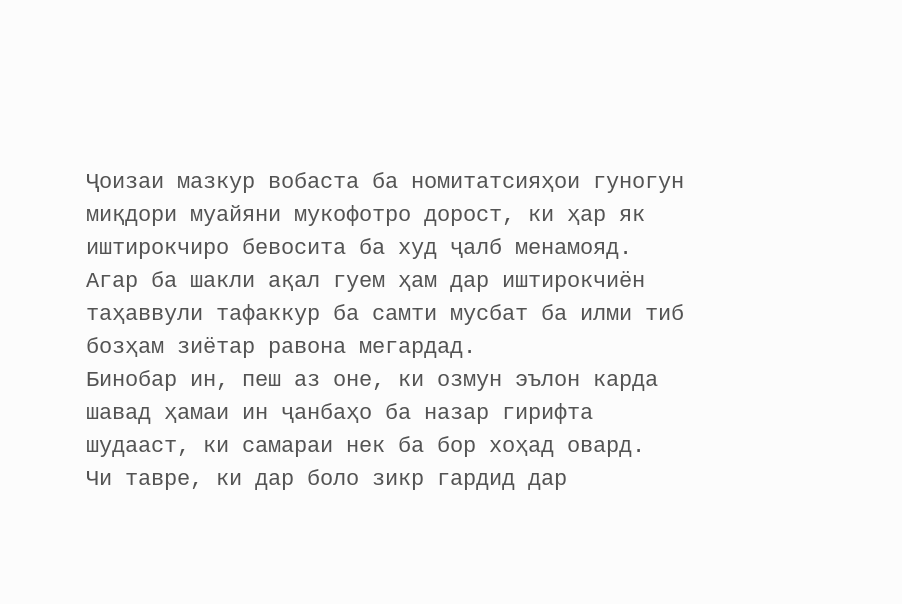Ҷоизаи мазкур вобаста ба номитатсияҳои гуногун миқдори муайяни мукофотро дорост, ки ҳар як иштирокчиро бевосита ба худ ҷалб менамояд. Агар ба шакли ақал гуем ҳам дар иштирокчиён таҳаввули тафаккур ба самти мусбат ба илми тиб бозҳам зиётар равона мегардад.
Бинобар ин, пеш аз оне, ки озмун эълон карда шавад ҳамаи ин ҷанбаҳо ба назар гирифта шудааст, ки самараи нек ба бор хоҳад овард.
Чи тавре, ки дар боло зикр гардид дар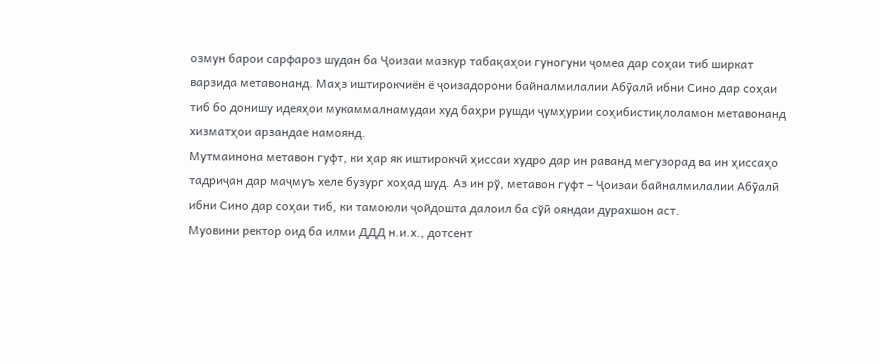озмун барои сарфароз шудан ба Ҷоизаи мазкур табақаҳои гуногуни ҷомеа дар соҳаи тиб ширкат варзида метавонанд. Маҳз иштирокчиён ё ҷоизадорони байналмилалии Абӯалӣ ибни Сино дар соҳаи тиб бо донишу идеяҳои мукаммалнамудаи худ баҳри рушди ҷумҳурии соҳибистиқлоламон метавонанд хизматҳои арзандае намоянд.
Мутмаинона метавон гуфт, ки ҳар як иштирокчӣ ҳиссаи худро дар ин раванд мегузорад ва ин ҳиссаҳо тадриҷан дар маҷмуъ хеле бузург хоҳад шуд. Аз ин рў, метавон гуфт – Ҷоизаи байналмилалии Абӯалӣ ибни Сино дар соҳаи тиб, ки тамоюли ҷойдошта далоил ба сўӣ ояндаи дурахшон аст.
Муовини ректор оид ба илми ДДД н.и.х., дотсент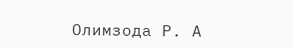Олимзода Р. А